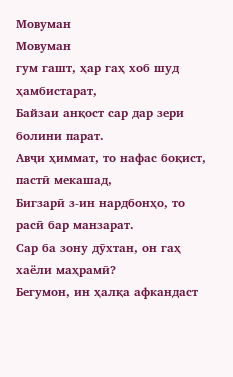Мовуман
Мовуман
гум гашт, ҳар гаҳ хоб шуд ҳамбистарат,
Байзаи анқост сар дар зери болини парат.
Авҷи ҳиммат, то нафас боқист, пастӣ мекашад,
Бигзарӣ з-ин нардбонҳо, то расӣ бар манзарат.
Сар ба зону дӯхтан, он гаҳ хаёли маҳрамӣ?
Бегумон, ин ҳалқа афкандаст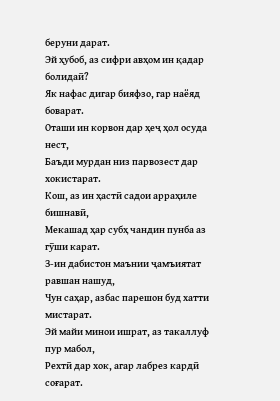беруни дарат.
Эй ҳубоб, аз сифри авҳом ин қадар болидаӣ?
Як нафас дигар бияфзо, гар наёяд боварат.
Оташи ин корвон дар ҳеҷ ҳол осуда нест,
Баъди мурдан низ парвозест дар хокистарат.
Кош, аз ин ҳастӣ садои арраҳиле бишнавӣ,
Мекашад ҳар субҳ чандин пунба аз гӯши карат.
З-ин дабистон маънии ҷамъиятат равшан нашуд,
Чун саҳар, азбас парешон буд хатти мистарат.
Эй майи минои ишрат, аз такаллуф пур мабол,
Рехтӣ дар хок, агар лабрез кардӣ соғарат.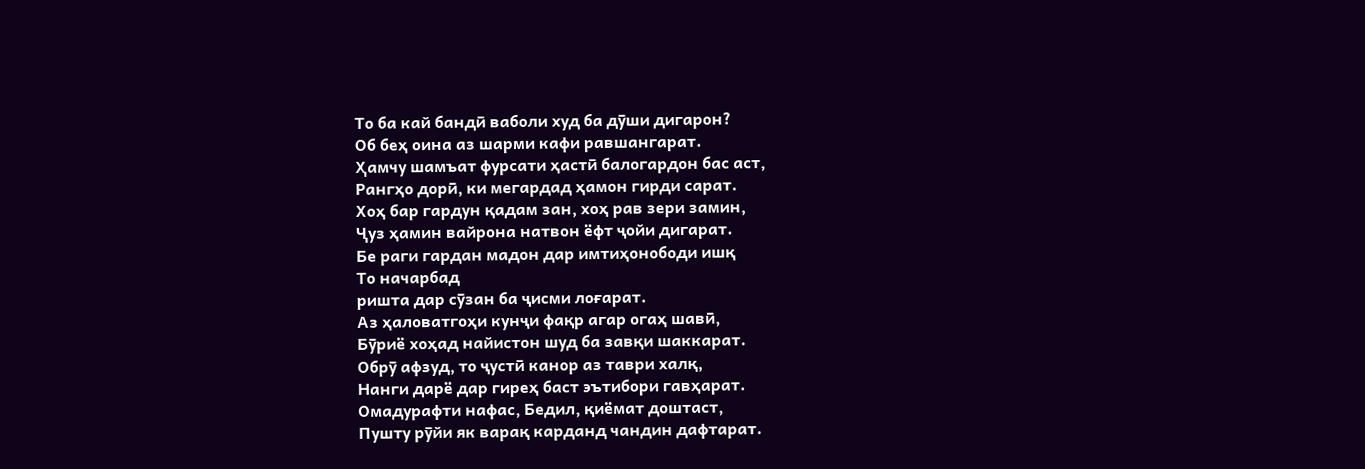То ба кай бандӣ ваболи худ ба дӯши дигарон?
Об беҳ оина аз шарми кафи равшангарат.
Ҳамчу шамъат фурсати ҳастӣ балогардон бас аст,
Рангҳо дорӣ, ки мегардад ҳамон гирди сарат.
Хоҳ бар гардун қадам зан, хоҳ рав зери замин,
Ҷуз ҳамин вайрона натвон ёфт ҷойи дигарат.
Бе раги гардан мадон дар имтиҳонободи ишқ
То начарбад
ришта дар сӯзан ба ҷисми лоғарат.
Аз ҳаловатгоҳи кунҷи фақр агар огаҳ шавӣ,
Бӯриё хоҳад найистон шуд ба завқи шаккарат.
Обрӯ афзуд, то ҷустӣ канор аз таври халқ,
Нанги дарё дар гиреҳ баст эътибори гавҳарат.
Омадурафти нафас, Бедил, қиёмат доштаст,
Пушту рӯйи як варақ карданд чандин дафтарат.